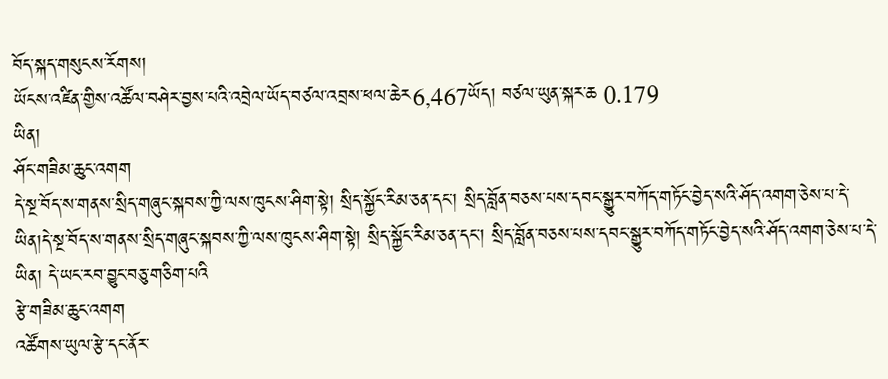བོད་སྐད་གསུངས་རོགས།
ཡོངས་འཛིན་གྱིས་འཚོལ་བཤེར་བྱས་པའི་འབྲེལ་ཡོད་བཙལ་འབྲས་ཕལ་ཆེར6,467ཡོད། བཙལ་ཡུན་སྐར་ཆ 0.179
ཡིན།
ཤོང་གཟིམ་ཆུང་འགག
དེ་སྔ་བོད་ས་གནས་སྲིད་གཞུང་སྐབས་ཀྱི་ལས་ཁུངས་ཤིག་སྟེ། སྲིད་སྐྱོང་རིམ་ཅན་དང་། སྲིད་བློན་བཅས་པས་དབང་སྒྱུར་བཀོད་གཏོང་བྱེད་སའི་ཤོད་འགག་ཅེས་པ་དེ་ཡིན།དེ་སྔ་བོད་ས་གནས་སྲིད་གཞུང་སྐབས་ཀྱི་ལས་ཁུངས་ཤིག་སྟེ། སྲིད་སྐྱོང་རིམ་ཅན་དང་། སྲིད་བློན་བཅས་པས་དབང་སྒྱུར་བཀོད་གཏོང་བྱེད་སའི་ཤོད་འགག་ཅེས་པ་དེ་ཡིན། དེ་ཡང་རབ་བྱུང་བཅུ་གཅིག་པའི
རྩེ་གཟིམ་ཆུང་འགག
འཚོགས་ཡུལ་རྩེ་དང་ནོར་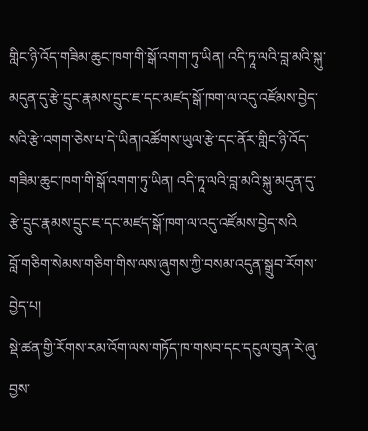གླིང་ཉི་འོད་གཟིམ་ཆུང་ཁག་གི་སྒོ་འགག་ཏུ་ཡིན། འདི་ཏཱ་ལའི་བླ་མའི་སྐུ་མདུན་དུ་རྩེ་དྲུང་རྣམས་དྲུང་ཇ་དང་མཛད་སྒོ་ཁག་ལ་འདུ་འཛོམས་བྱེད་སའི་རྩེ་འགག་ཅེས་པ་དེ་ཡིན།འཚོགས་ཡུལ་རྩེ་དང་ནོར་གླིང་ཉི་འོད་གཟིམ་ཆུང་ཁག་གི་སྒོ་འགག་ཏུ་ཡིན། འདི་ཏཱ་ལའི་བླ་མའི་སྐུ་མདུན་དུ་རྩེ་དྲུང་རྣམས་དྲུང་ཇ་དང་མཛད་སྒོ་ཁག་ལ་འདུ་འཛོམས་བྱེད་སའི
བློ་གཅིག་སེམས་གཅིག་གིས་ལས་ཞུགས་ཀྱི་བསམ་འདུན་སྒྲུབ་རོགས་བྱེད་པ།
སྡེ་ཚན་གྱི་རོགས་རམ་འོག་ལས་གཏོད་ཁ་གསབ་དང་དངུལ་བུན་རེ་ཞུ་བྱས་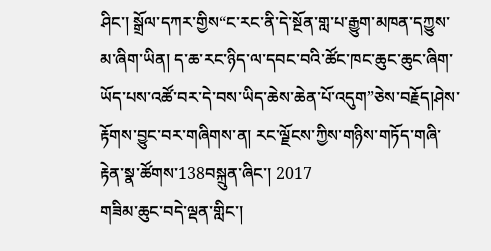ཤིང་། སྒྲོལ་དཀར་གྱིས“ང་རང་ནི་དེ་སྔོན་གླ་པ་རྒྱུག་མཁན་དཀྱུས་མ་ཞིག་ཡིན། ད་ཆ་རང་ཉིད་ལ་དབང་བའི་ཚོང་ཁང་ཆུང་ཆུང་ཞིག་ཡོད་པས་འཚོ་བར་དེ་བས་ཡིད་ཆེས་ཆེན་པོ་འདུག”ཅེས་བརྗོད།ཤེས་རྟོགས་བྱུང་བར་གཞིགས་ན། རང་ལྗོངས་ཀྱིས་གཉིས་གཏོད་གཞི་རྟེན་སྣ་ཚོགས་138བསྐྲུན་ཞིང་། 2017
གཟིམ་ཆུང་བདེ་ལྡན་གླིང་།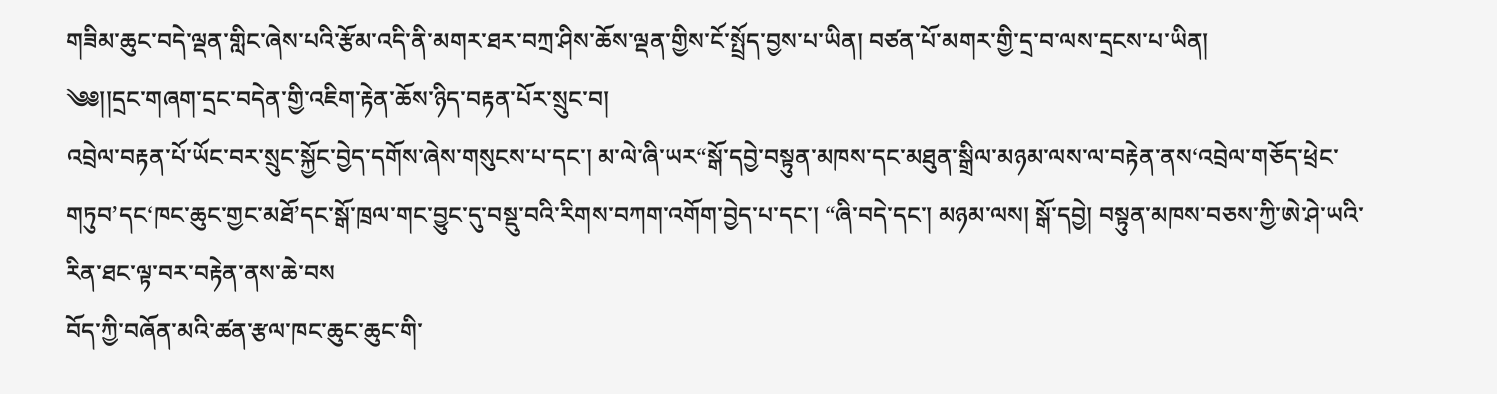གཟིམ་ཆུང་བདེ་ལྡན་གླིང་ཞེས་པའི་རྩོམ་འདི་ནི་མགར་ཐར་བཀྲ་ཤིས་ཆོས་ལྡན་གྱིས་ངོ་སྤྲོད་བྱས་པ་ཡིན། བཙན་པོ་མགར་གྱི་དྲ་བ་ལས་དྲངས་པ་ཡིན།
༄༅།།དྲང་གཞག་དྲང་བདེན་གྱི་འཇིག་རྟེན་ཆོས་ཉིད་བརྟན་པོར་སྲུང་བ།
འབྲེལ་བརྟན་པོ་ཡོང་བར་སྲུང་སྐྱོང་བྱེད་དགོས་ཞེས་གསུངས་པ་དང་། མ་ལེ་ཞི་ཡར“སྒོ་དབྱེ་བསྟུན་མཁས་དང་མཐུན་སྒྲིལ་མཉམ་ལས་ལ་བརྟེན་ནས‘འབྲེལ་གཅོད་ཕྲེང་གཏུབ’དང‘ཁང་ཆུང་གྱང་མཐོ’དང་སྒོ་ཁྲལ་གང་བྱུང་དུ་བསྡུ་བའི་རིགས་བཀག་འགོག་བྱེད་པ་དང་། “ཞི་བདེ་དང་། མཉམ་ལས། སྒོ་དབྱེ། བསྟུན་མཁས་བཅས་ཀྱི་ཨེ་ཤེ་ཡའི་རིན་ཐང་ལྟ་བར་བརྟེན་ནས་ཆེ་བས
བོད་ཀྱི་བཞོན་མའི་ཚན་རྩལ་ཁང་ཆུང་ཆུང་གི་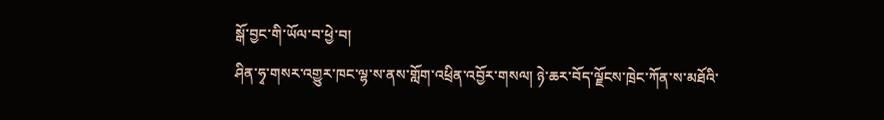སྒོ་བྱང་གི་ཡོལ་བ་ཕྱེ་བ།
ཤིན་ཧྭ་གསར་འགྱུར་ཁང་ལྷ་ས་ནས་གློག་འཕྲིན་འབྱོར་གསལ། ཉེ་ཆར་བོད་ལྗོངས་ཁྲེང་ཀོན་ས་མཐོའི་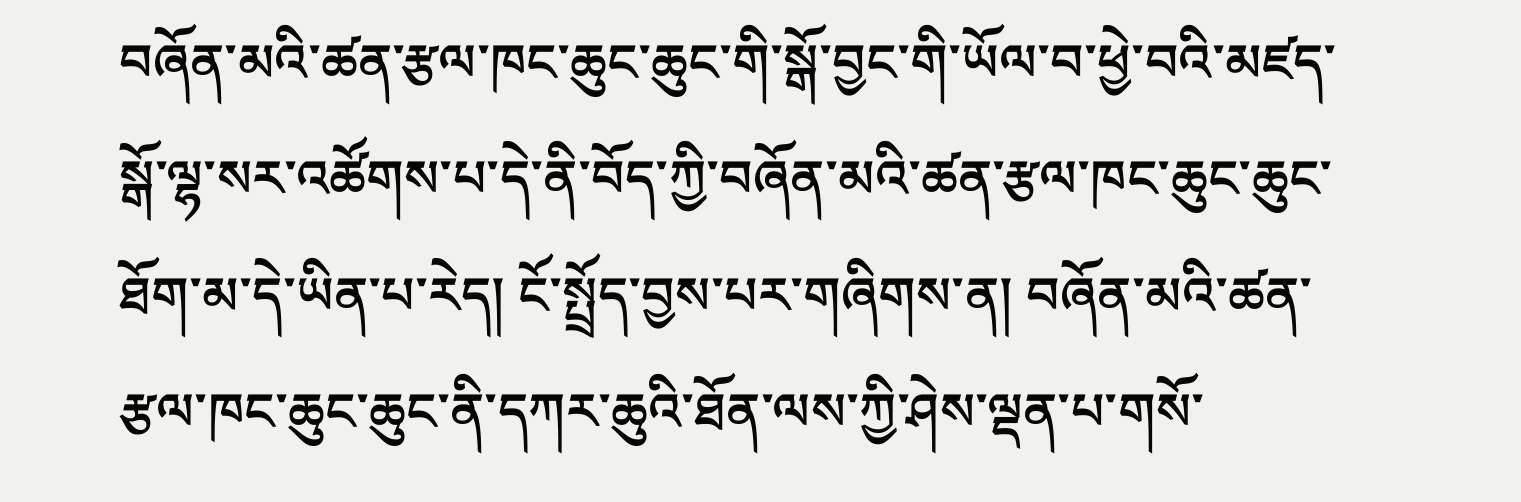བཞོན་མའི་ཚན་རྩལ་ཁང་ཆུང་ཆུང་གི་སྒོ་བྱང་གི་ཡོལ་བ་ཕྱེ་བའི་མཛད་སྒོ་ལྷ་སར་འཚོགས་པ་དེ་ནི་བོད་ཀྱི་བཞོན་མའི་ཚན་རྩལ་ཁང་ཆུང་ཆུང་ཐོག་མ་དེ་ཡིན་པ་རེད། ངོ་སྤྲོད་བྱས་པར་གཞིགས་ན། བཞོན་མའི་ཚན་རྩལ་ཁང་ཆུང་ཆུང་ནི་དཀར་ཆུའི་ཐོན་ལས་ཀྱི་ཤེས་ལྡན་པ་གསོ་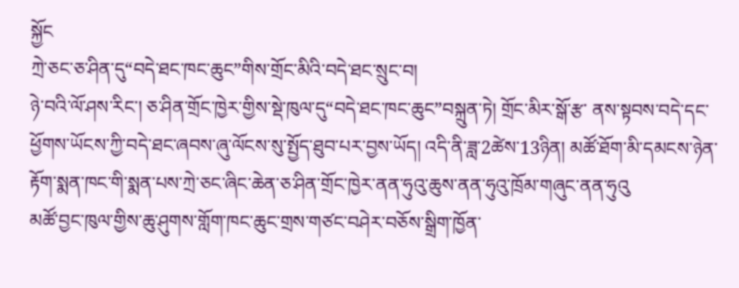སྐྱོང
ཀྲེ་ཅང་ཅ་ཤིན་དུ“བདེ་ཐང་ཁང་ཆུང”གིས་གྲོང་མིའི་བདེ་ཐང་སྲུང་བ།
ཉེ་བའི་ལོ་ཤས་རིང་། ཅ་ཤིན་གྲོང་ཁྱེར་གྱིས་སྡེ་ཁུལ་དུ“བདེ་ཐང་ཁང་ཆུང”བསྐྲུན་ཏེ། གྲོང་མིར་སྒོ་རྩ་ ནས་སྟབས་བདེ་དང་ཕྱོགས་ཡོངས་ཀྱི་བདེ་ཐང་ཞབས་ཞུ་ལོངས་སུ་སྤྱོད་ཐུབ་པར་བྱས་ཡོད། འདི་ནི་ཟླ་2ཚེས་13ཉིན། མཚོ་ཐོག་མི་དམངས་ཉེན་རྟོག་སྨན་ཁང་གི་སྨན་པས་ཀྲེ་ཅང་ཞིང་ཆེན་ཅ་ཤིན་གྲོང་ཁྱེར་ནན་ཧུའུ་ཆུས་ནན་ཧུའུ་ཁྲོམ་གཞུང་ནན་ཧུའུ
མཚོ་བྱང་ཁུལ་གྱིས་ཆུ་ཤུགས་གློག་ཁང་ཆུང་གྲས་གཙང་བཤེར་བཅོས་སྒྲིག་ཁྱོན་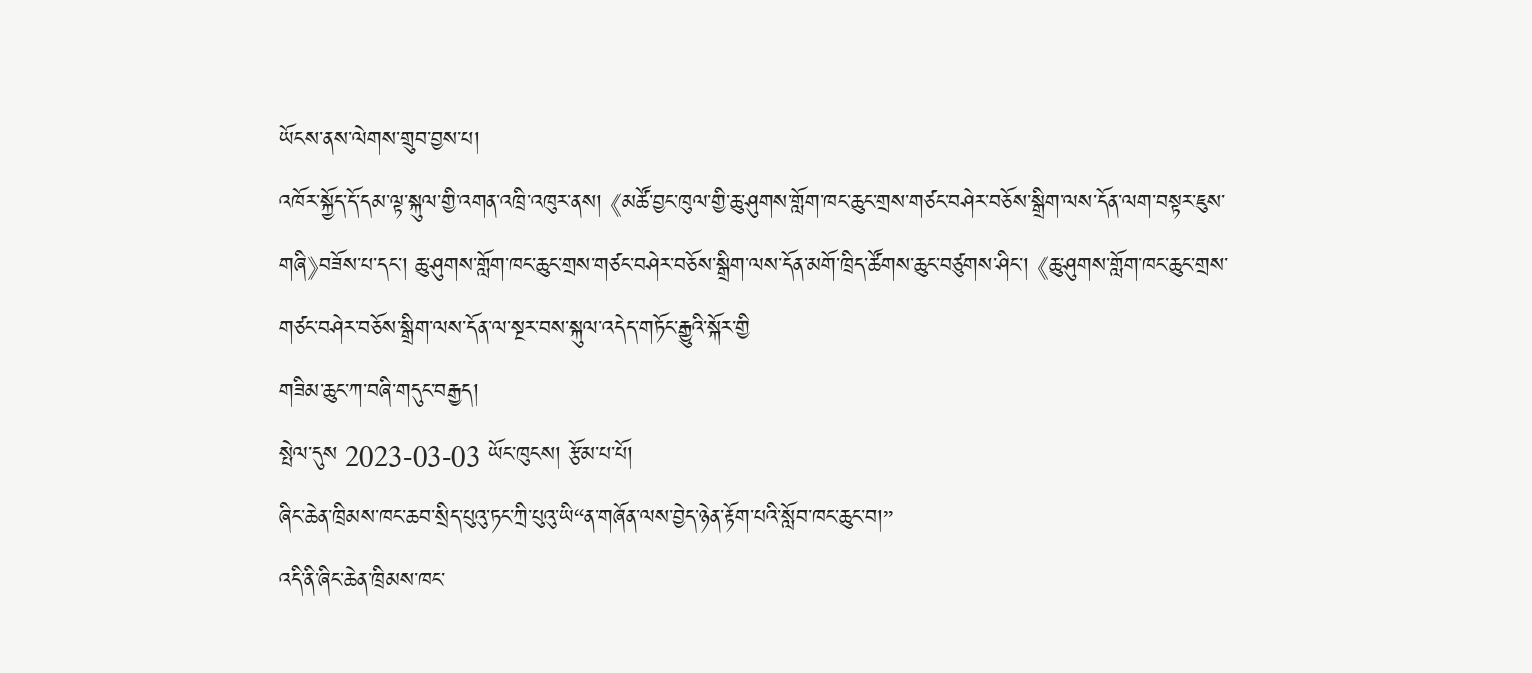ཡོངས་ནས་ལེགས་གྲུབ་བྱས་པ།
འཁོར་སྐྱོད་དོ་དམ་ལྟ་སྐུལ་གྱི་འགན་འཁྲི་འཁུར་ནས། 《མཚོ་བྱང་ཁུལ་གྱི་ཆུ་ཤུགས་གློག་ཁང་ཆུང་གྲས་གཙང་བཤེར་བཅོས་སྒྲིག་ལས་དོན་ལག་བསྟར་ཇུས་གཞི》བཟོས་པ་དང་། ཆུ་ཤུགས་གློག་ཁང་ཆུང་གྲས་གཙང་བཤེར་བཅོས་སྒྲིག་ལས་དོན་མགོ་ཁྲིད་ཚོགས་ཆུང་བཙུགས་ཤིང་། 《ཆུ་ཤུགས་གློག་ཁང་ཆུང་གྲས་གཙང་བཤེར་བཅོས་སྒྲིག་ལས་དོན་ལ་སྔར་བས་སྐུལ་འདེད་གཏོང་རྒྱུའི་སྐོར་གྱི
གཟིམ་ཆུང་ཀ་བཞི་གདུང་བརྒྱད།
སྤེལ་དུས 2023-03-03 ཡོང་ཁུངས། རྩོམ་པ་པོ།
ཞིང་ཆེན་ཁྲིམས་ཁང་ཆབ་སྲིད་པུའུ་ཏང་ཀྲི་པུའུ་ཡི“ན་གཞོན་ལས་བྱེད་ཉེན་རྟོག་པའི་སློབ་ཁང་ཆུང་བ།”
འདི་ནི་ཞིང་ཆེན་ཁྲིམས་ཁང་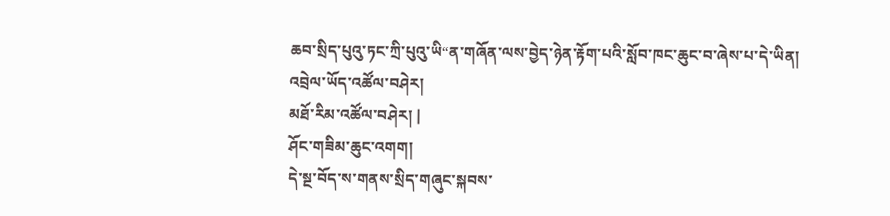ཆབ་སྲིད་པུའུ་ཏང་ཀྲི་པུའུ་ཡི“ན་གཞོན་ལས་བྱེད་ཉེན་རྟོག་པའི་སློབ་ཁང་ཆུང་བ་ཞེས་པ་དེ་ཡིན།
འབྲེལ་ཡོད་འཚོལ་བཤེར།
མཐོ་རིམ་འཚོལ་བཤེར། |
ཤོང་གཟིམ་ཆུང་འགག།
དེ་སྔ་བོད་ས་གནས་སྲིད་གཞུང་སྐབས་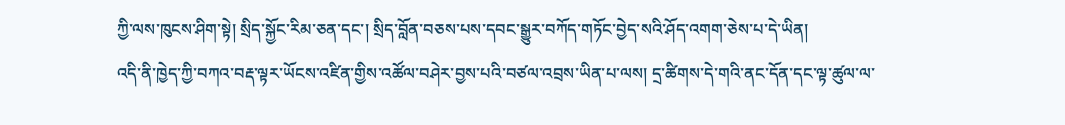ཀྱི་ལས་ཁུངས་ཤིག་སྟེ། སྲིད་སྐྱོང་རིམ་ཅན་དང་། སྲིད་བློན་བཅས་པས་དབང་སྒྱུར་བཀོད་གཏོང་བྱེད་སའི་ཤོད་འགག་ཅེས་པ་དེ་ཡིན།
འདི་ནི་ཁྱེད་ཀྱི་བཀའ་བརྡ་ལྟར་ཡོངས་འཛིན་གྱིས་འཚོལ་བཤེར་བྱས་པའི་བཙལ་འབྲས་ཡིན་པ་ལས། དྲ་ཚིགས་དེ་གའི་ནང་དོན་དང་ལྟ་ཚུལ་ལ་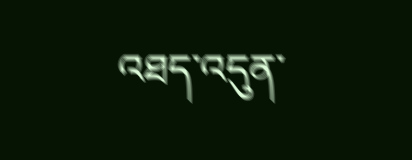འཐད་འདུན་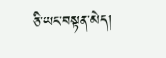ཅི་ཡང་བསྟན་མེད།